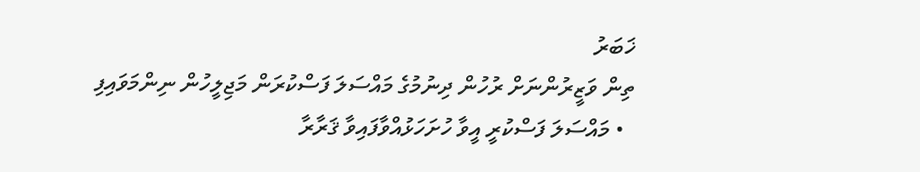ޚަބަރު
ތިން ވަޒީރުންނަށް ރުހުން ދިނުމުގެ މައްސަލަ ފަސްކުރަން މަޖިލީހުން ނިންމަވައިފި
  • މައްސަލަ ފަސްކުރީ އީވާ ހުށަހަޅުއްވާފައިވާ ޤަރާރާ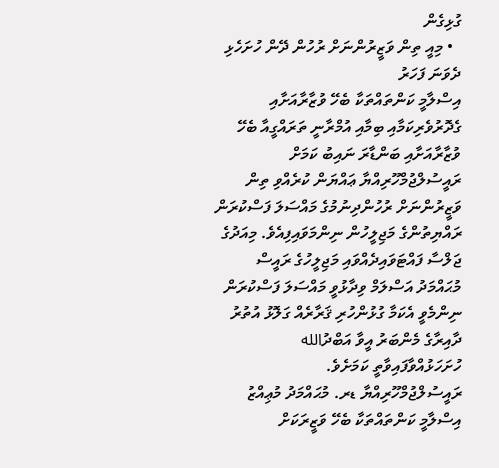ގުޅިގެން
  • މިއީ ތިން ވަޒީރުންނަށް ރުހުން ދޭން ހުށަހެޅި ދެވަނަ ފަހަރު
އިސްލާމީ ކަންތައްތަކާ ބެހޭ ވުޒާރާއަށާއި ގެދޮރުވެރިކަމާއި ބިމާއި އުމްރާނީ ތަރައްގީއާ ބެހޭ ވުޒާރާއަށާއި ބަންޑާރަ ނައިބު ކަމަށް ރައީސުލްޖުމްހޫރިއްޔާ ޢައްޔަން ކުރެއްވި ތިން ވަޒީރުންނަށް ރުހުންދިނުމުގެ މައްސަލަ ފަސްކުރަން ރައްޔިތުންގެ މަޖިލީހުން ނިންމަވައިފިއެވެ. މިއަދުގެ ޖަލްސާ ފައްޓަވައިދެއްވައި މަޖިލީހުގެ ރައީސް މުޙައްމަދު އަސްލަމް ވިދާޅުވީ މައްސަލަ ފަސްކުރަން ނިންމެވީ އެކަމާ ގުޅުންހުރި ޤަރާރެއް ގަލޮޅު އުތުރު ދާއިރާގެ މެންބަރު އީވާ އަބްދުالله ހުށަހަޅުއްވާފައިވާތީ ކަމަށެވެ.
ރައީސުލްޖުމްހޫރިއްޔާ ޑރ. މުޙައްމަދު މުޢިއްޒު އިސްލާމީ ކަންތައްތަކާ ބެހޭ ވަޒީރަކަށް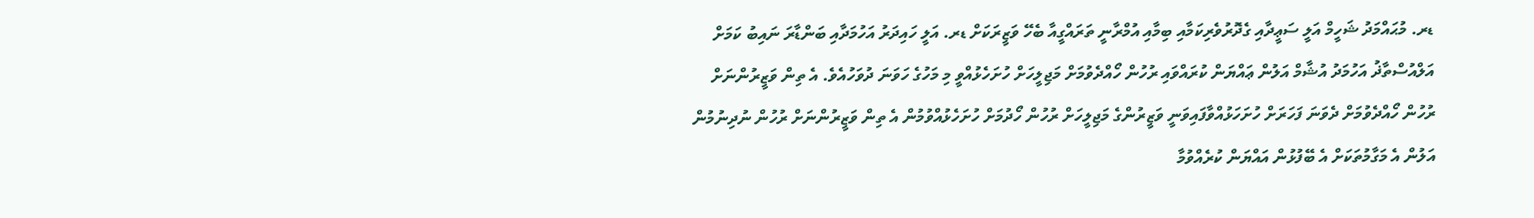ޑރ. މުޙައްމަދު ޝަހީމް އަލީ ސަޢީދާއި ގެދޮރުވެރިކަމާއި ބިމާއި އުމްރާނީ ތަރައްގީއާ ބެހޭ ވަޒީރަކަށް ޑރ. އަލީ ހައިދަރު އަހުމަދާއި ބަންޑާރަ ނައިބު ކަމަށް އަލްއުސްތާޛު އަހުމަދު އުޝާމް އަލުން ޢައްޔަން ކުރައްވައި ރުހުން ހޯއްދެވުމަށް މަޖިލީހަށް ހުށަހެޅުއްވީ މި މަހުގެ ހަވަނަ ދުވަހުއެވެ. އެ ތިން ވަޒީރުންނަށް ރުހުން ހޯއްދެވުމަށް ދެވަނަ ފަހަރަށް ހުށަހަޅުއްވާފައިވަނީ ވަޒީރުންގެ މަޖިލީހަށް ރުހުން ހޯދުމަށް ހުށަހެޅުއްވުމުން އެ ތިން ވަޒީރުންނަށް ރުހުން ނުދިނުމުން އަލުން އެ މަގާމުތަކަށް އެ ބޭފުޅުން އައްޔަން ކުރެއްވުމާ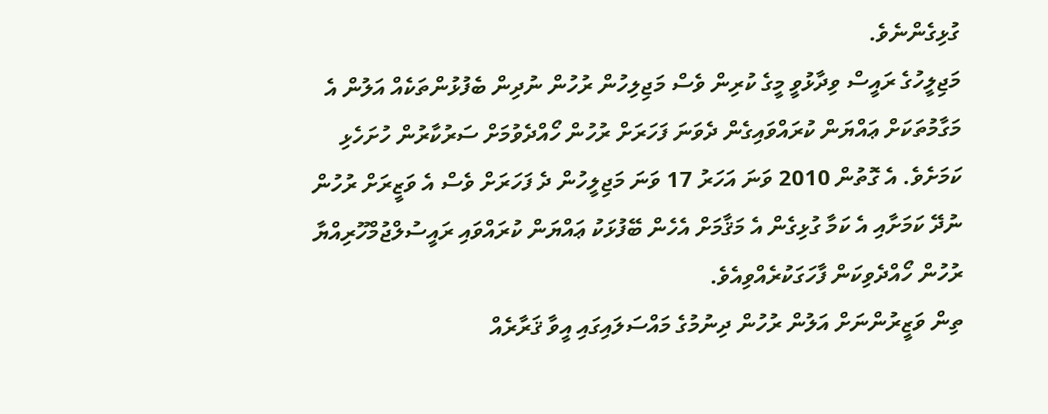ގުޅިގެންނެވެ.
މަޖިލީހުގެ ރައީސް ވިދާޅުވީ މީގެ ކުރިން ވެސް މަޖިލިހުން ރުހުން ނުދިން ބެފުޅުންތަކެއް އަލުން އެ މަގާމުތަކަށް ޢައްޔަން ކުރައްވައިގެން ދެވަނަ ފަހަރަށް ރުހުން ހޯއްދެވުމަށް ސަރުކާރުން ހުށަހެޅި ކަމަށެވެ. އެ ގޮތުން 2010 ވަނަ އަހަރު 17 ވަނަ މަޖިލީހުން ދެ ފަހަރަށް ވެސް އެ ވަޒީރަށް ރުހުން ނުދޭ ކަމަށާއި އެ ކަމާ ގުޅިގެން އެ މަޤާމަށް އެހެން ބޭފުޅަކު ޢައްޔަން ކުރައްވައި ރައީސުލްޖުމްހޫރިއްޔާ ރުހުން ހޯއްދެވިކަން ފާހަގަކުރެއްވިއެވެ.
ތިން ވަޒީރުންނަށް އަލުން ރުހުން ދިނުމުގެ މައްސަލައިގައި އީވާ ޤަރާރެއް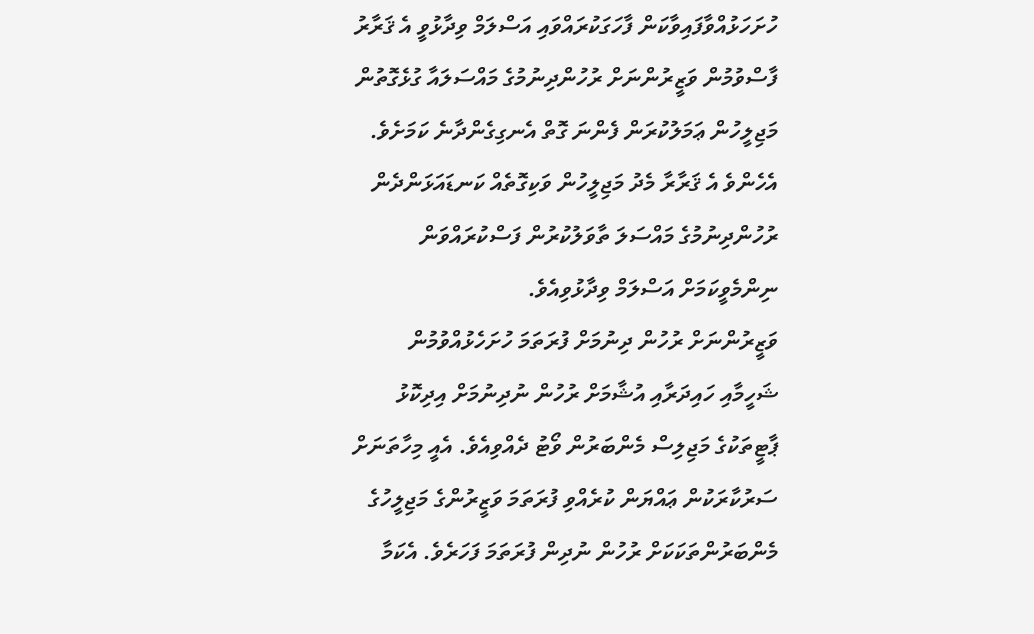ހުށަހަޅުއްވާފައިވާކަން ފާހަގަކުރައްވައި އަސްލަމް ވިދާޅުވީ އެ ޤަރާރު ފާސްވުމުން ވަޒީރުންނަށް ރުހުންދިނުމުގެ މައްސަލައާ ގުޅެގޮތުން މަޖިލީހުން ޢަމަލުކުރަން ފެންނަ ގޮތް އެނގިގެންދާނެ ކަމަށެވެ. އެހެންވެ އެ ޤަރާރާ މެދު މަޖިލީހުން ވަކިގޮތެއް ކަނޑައަޅަންދެން ރުހުންދިނުމުގެ މައްސަލަ ތާވަލުކުރުން ފަސްކުރައްވަން ނިންމެވީކަމަށް އަސްލަމް ވިދާޅުވިއެވެ.
ވަޒީރުންނަށް ރުހުން ދިނުމަށް ފުރަތަމަ ހުށަހެޅުއްވުމުން ޝަހީމާއި ހައިދަރާއި އުޝާމަށް ރުހުން ނުދިނުމަށް އިދިކޮޅު ޕާޓީތަކުގެ މަޖިލިސް މެންބަރުން ވޯޓު ދެއްވިއެވެ. އެއީ މިހާތަނަށް ސަރުކާރަކުން ޢައްޔަން ކުރެއްވި ފުރަތަމަ ވަޒީރުންގެ މަޖިލީހުގެ މެންބަރުންތަކަކަށް ރުހުން ނުދިން ފުރަތަމަ ފަހަރެވެ. އެކަމާ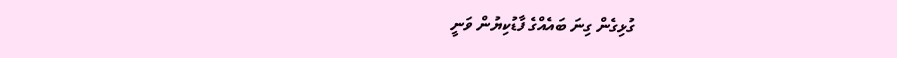ގުޅިގެން ގިނަ ބައެއްގެ ފާޑުކިޔުން ވަނީ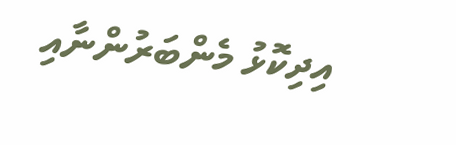އިދިކޮޅު މެންބަރުންނާއި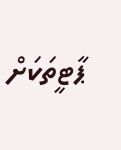ޕާޓީތަކަށް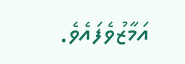އަމާޒުވެފައެވެ.